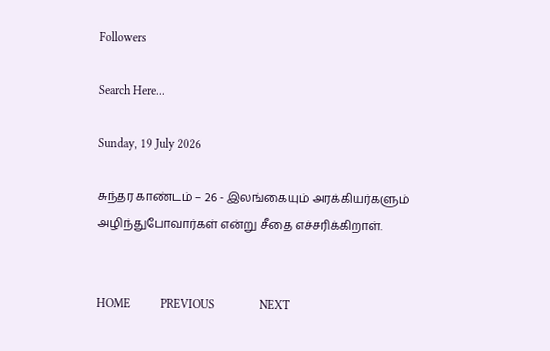Followers

Search Here...

Sunday, 19 July 2026

சுந்தர காண்டம் – 26 - இலங்கையும் அரக்கியர்களும் அழிந்துபோவார்கள் என்று சீதை எச்சரிக்கிறாள்.


HOME          PREVIOUS               NEXT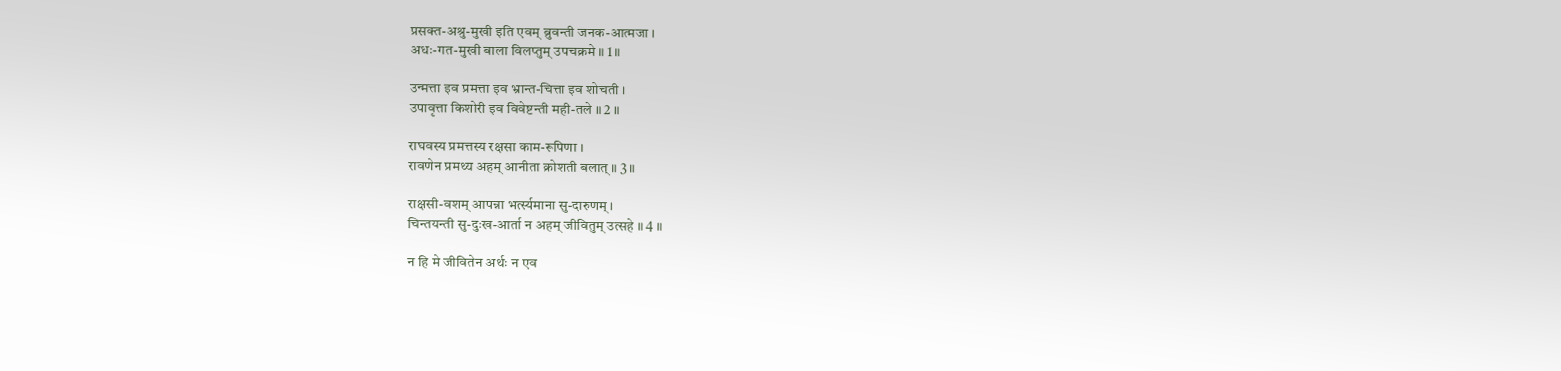प्रसक्त-अश्रु-मुखी इति एवम् ब्रुवन्ती जनक-आत्मजा ।
अधः-गत-मुखी बाला विलप्तुम् उपचक्रमे ॥ 1 ॥

उन्मत्ता इव प्रमत्ता इव भ्रान्त-चित्ता इव शोचती ।
उपावृत्ता किशोरी इव विवेष्टन्ती मही-तले ॥ 2 ॥

राघवस्य प्रमत्तस्य रक्षसा काम-रूपिणा ।
रावणेन प्रमथ्य अहम् आनीता क्रोशती बलात् ॥ 3 ॥

राक्षसी-वशम् आपन्ना भर्त्स्यमाना सु-दारुणम् ।
चिन्तयन्ती सु-दुःख-आर्ता न अहम् जीवितुम् उत्सहे ॥ 4 ॥

न हि मे जीवितेन अर्थः न एव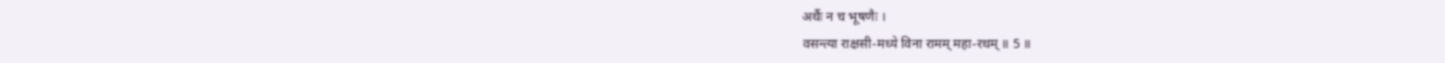अर्थैः न च भूषणैः ।
वसन्त्या राक्षसी-मध्ये विना रामम् महा-रथम् ॥ 5 ॥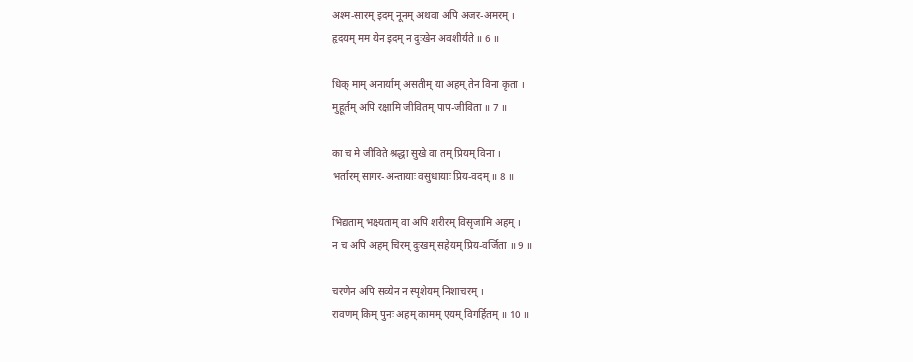अश्म-सारम् इदम् नूनम् अथवा अपि अजर-अमरम् ।
हृदयम् मम येन इदम् न दुःखेन अवशीर्यते ॥ 6 ॥

धिक् माम् अनार्याम् असतीम् या अहम् तेन विना कृता ।
मुहूर्तम् अपि रक्षामि जीवितम् पाप-जीविता ॥ 7 ॥

का च मे जीविते श्रद्धा सुखे वा तम् प्रियम् विना ।
भर्तारम् सागर-अन्तायाः वसुधायाः प्रिय-वदम् ॥ 8 ॥

भिद्यताम् भक्ष्यताम् वा अपि शरीरम् विसृजामि अहम् ।
न च अपि अहम् चिरम् दुःखम् सहेयम् प्रिय-वर्जिता ॥ 9 ॥

चरणेन अपि सव्येन न स्पृशेयम् निशाचरम् ।
रावणम् किम् पुनः अहम् कामम् एयम् विगर्हितम् ॥ 10 ॥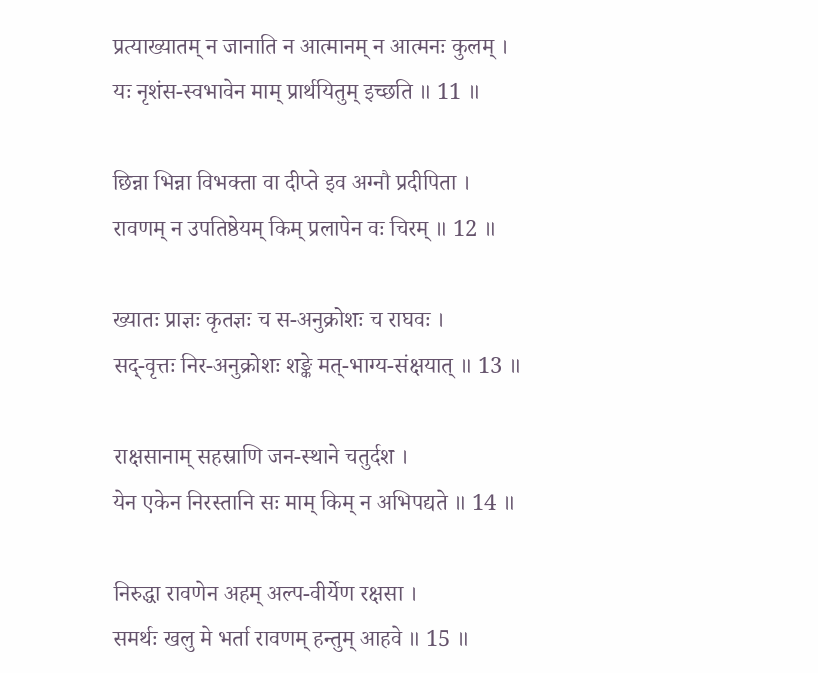प्रत्याख्यातम् न जानाति न आत्मानम् न आत्मनः कुलम् ।
यः नृशंस-स्वभावेन माम् प्रार्थयितुम् इच्छति ॥ 11 ॥

छिन्ना भिन्ना विभक्ता वा दीप्ते इव अग्नौ प्रदीपिता ।
रावणम् न उपतिष्ठेयम् किम् प्रलापेन वः चिरम् ॥ 12 ॥

ख्यातः प्राज्ञः कृतज्ञः च स-अनुक्रोशः च राघवः ।
सद्-वृत्तः निर-अनुक्रोशः शङ्के मत्-भाग्य-संक्षयात् ॥ 13 ॥

राक्षसानाम् सहस्राणि जन-स्थाने चतुर्दश ।
येन एकेन निरस्तानि सः माम् किम् न अभिपद्यते ॥ 14 ॥

निरुद्धा रावणेन अहम् अल्प-वीर्येण रक्षसा ।
समर्थः खलु मे भर्ता रावणम् हन्तुम् आहवे ॥ 15 ॥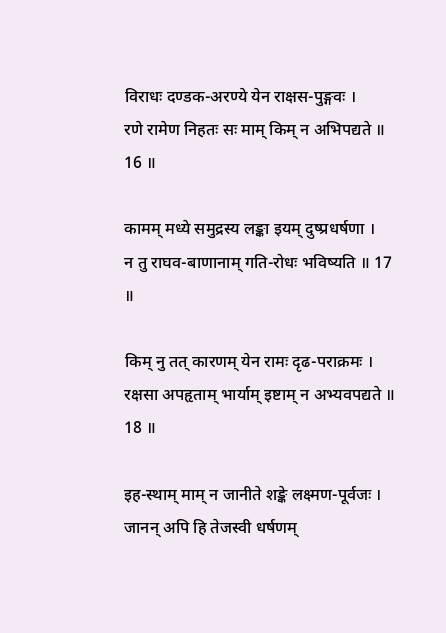विराधः दण्डक-अरण्ये येन राक्षस-पुङ्गवः ।
रणे रामेण निहतः सः माम् किम् न अभिपद्यते ॥ 16 ॥

कामम् मध्ये समुद्रस्य लङ्का इयम् दुष्प्रधर्षणा ।
न तु राघव-बाणानाम् गति-रोधः भविष्यति ॥ 17 ॥

किम् नु तत् कारणम् येन रामः दृढ-पराक्रमः ।
रक्षसा अपहृताम् भार्याम् इष्टाम् न अभ्यवपद्यते ॥ 18 ॥

इह-स्थाम् माम् न जानीते शङ्के लक्ष्मण-पूर्वजः ।
जानन् अपि हि तेजस्वी धर्षणम्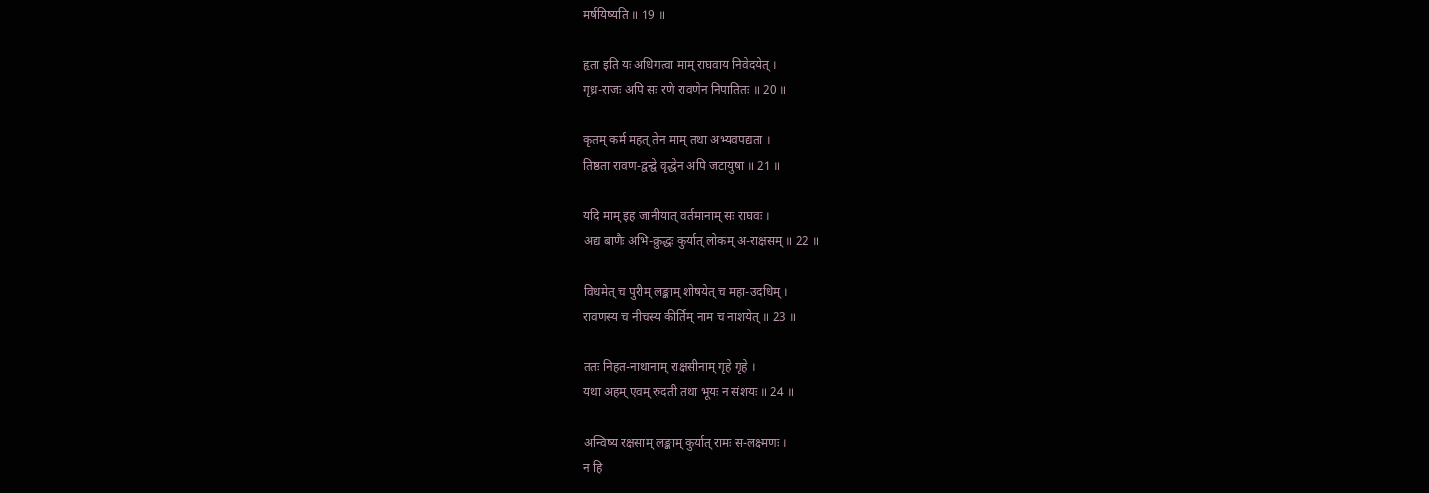मर्षयिष्यति ॥ 19 ॥

हृता इति यः अधिगत्वा माम् राघवाय निवेदयेत् ।
गृध्र-राजः अपि सः रणे रावणेन निपातितः ॥ 20 ॥

कृतम् कर्म महत् तेन माम् तथा अभ्यवपद्यता ।
तिष्ठता रावण-द्वन्द्वे वृद्धेन अपि जटायुषा ॥ 21 ॥

यदि माम् इह जानीयात् वर्तमानाम् सः राघवः ।
अद्य बाणैः अभि-क्रुद्धः कुर्यात् लोकम् अ-राक्षसम् ॥ 22 ॥

विधमेत् च पुरीम् लङ्काम् शोषयेत् च महा-उदधिम् ।
रावणस्य च नीचस्य कीर्तिम् नाम च नाशयेत् ॥ 23 ॥

ततः निहत-नाथानाम् राक्षसीनाम् गृहे गृहे ।
यथा अहम् एवम् रुदती तथा भूयः न संशयः ॥ 24 ॥

अन्विष्य रक्षसाम् लङ्काम् कुर्यात् रामः स-लक्ष्मणः ।
न हि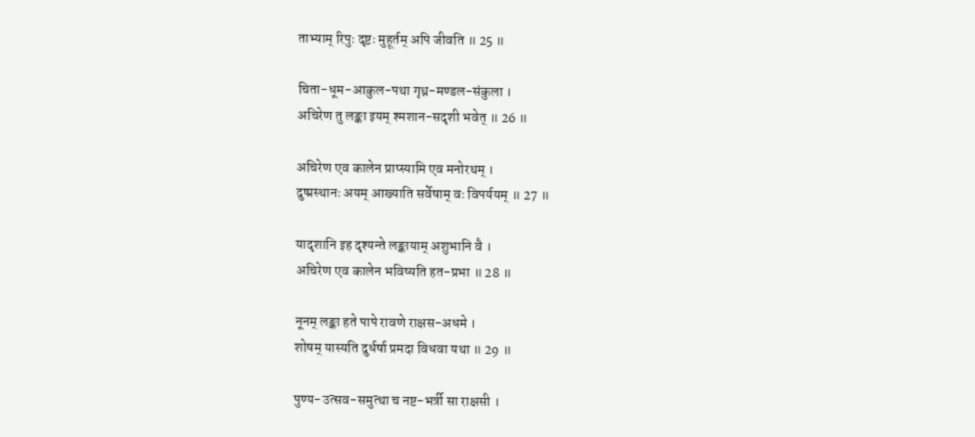ताभ्याम् रिपुः दृष्टः मुहूर्तम् अपि जीवति ॥ 25 ॥

चिता-धूम-आकुल-पथा गृध्र-मण्डल-संकुला ।
अचिरेण तु लङ्का इयम् श्मशान-सदृशी भवेत् ॥ 26 ॥

अचिरेण एव कालेन प्राप्स्यामि एव मनोरथम् ।
दुष्प्रस्थानः अयम् आख्याति सर्वेषाम् वः विपर्ययम् ॥ 27 ॥

यादृशानि इह दृश्यन्ते लङ्कायाम् अशुभानि वै ।
अचिरेण एव कालेन भविष्यति हत-प्रभा ॥ 28 ॥

नूनम् लङ्का हते पापे रावणे राक्षस-अधमे ।
शोषम् यास्यति दुर्धर्षा प्रमदा विधवा यथा ॥ 29 ॥

पुण्य-उत्सव-समुत्था च नष्ट-भर्त्री सा राक्षसी ।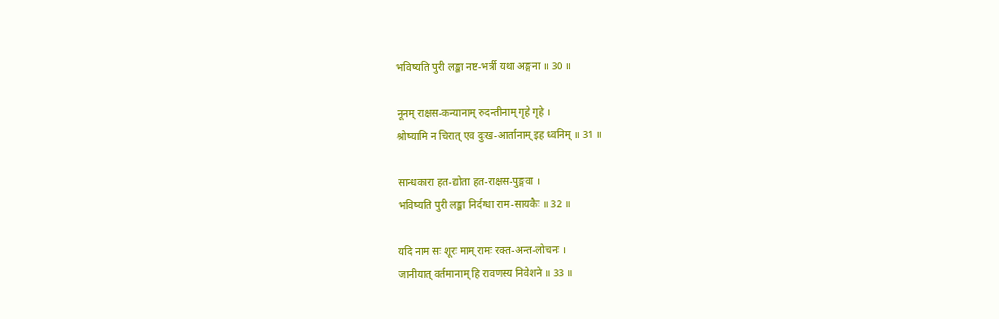भविष्यति पुरी लङ्का नष्ट-भर्त्री यथा अङ्गना ॥ 30 ॥

नूनम् राक्षस-कन्यानाम् रुदन्तीनाम् गृहे गृहे ।
श्रोष्यामि न चिरात् एव दुःख-आर्तानाम् इह ध्वनिम् ॥ 31 ॥

सान्धकारा हत-द्योता हत-राक्षस-पुङ्गवा ।
भविष्यति पुरी लङ्का निर्दग्धा राम-सायकैः ॥ 32 ॥

यदि नाम सः शूरः माम् रामः रक्त-अन्त-लोचनः ।
जानीयात् वर्तमानाम् हि रावणस्य निवेशने ॥ 33 ॥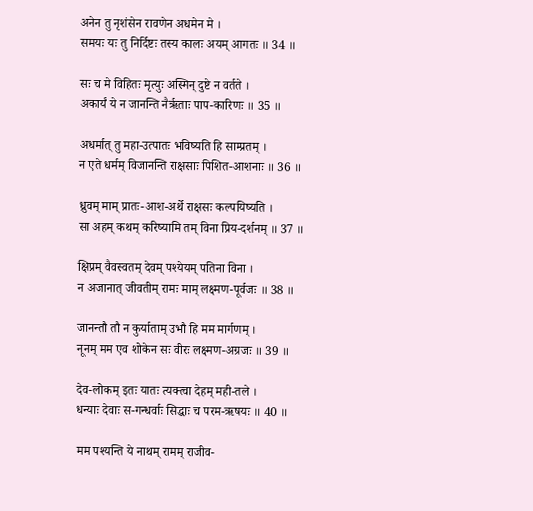अनेन तु नृशंसेन रावणेन अधमेन मे ।
समयः यः तु निर्दिष्टः तस्य कालः अयम् आगतः ॥ 34 ॥

सः च मे विहितः मृत्युः अस्मिन् दुष्टे न वर्तते ।
अकार्यं ये न जानन्ति नैरृताः पाप-कारिणः ॥ 35 ॥

अधर्मात् तु महा-उत्पातः भविष्यति हि साम्प्रतम् ।
न एते धर्मम् विजानन्ति राक्षसाः पिशित-आशनाः ॥ 36 ॥

ध्रुवम् माम् प्रातः-आश-अर्थे राक्षसः कल्पयिष्यति ।
सा अहम् कथम् करिष्यामि तम् विना प्रिय-दर्शनम् ॥ 37 ॥

क्षिप्रम् वैवस्वतम् देवम् पश्येयम् पतिना विना ।
न अजानात् जीवतीम् रामः माम् लक्ष्मण-पूर्वजः ॥ 38 ॥

जानन्तौ तौ न कुर्याताम् उभौ हि मम मार्गणम् ।
नूनम् मम एव शोकेन सः वीरः लक्ष्मण-अग्रजः ॥ 39 ॥

देव-लोकम् इतः यातः त्यक्त्वा देहम् मही-तले ।
धन्याः देवाः स-गन्धर्वाः सिद्धाः च परम-ऋषयः ॥ 40 ॥

मम पश्यन्ति ये नाथम् रामम् राजीव-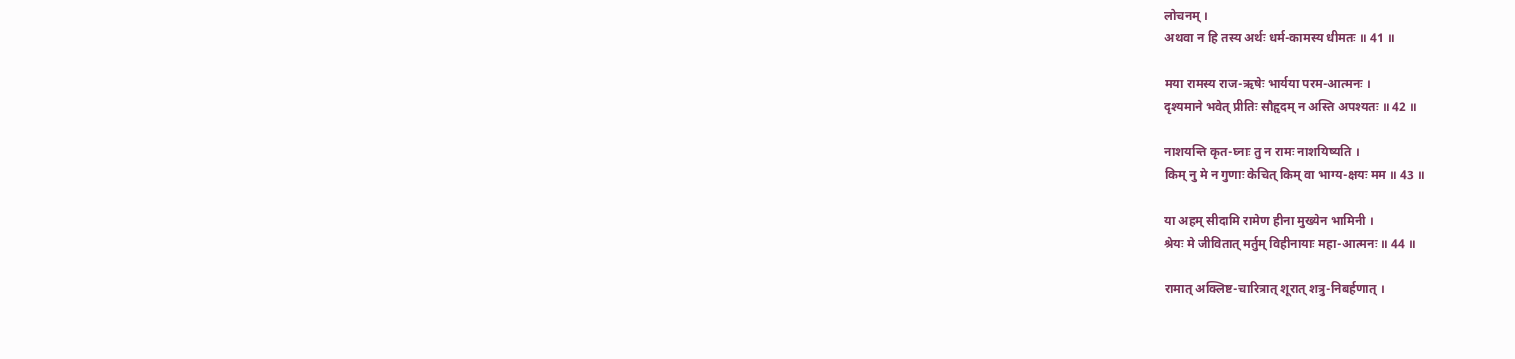लोचनम् ।
अथवा न हि तस्य अर्थः धर्म-कामस्य धीमतः ॥ 41 ॥

मया रामस्य राज-ऋषेः भार्यया परम-आत्मनः ।
दृश्यमाने भवेत् प्रीतिः सौहृदम् न अस्ति अपश्यतः ॥ 42 ॥

नाशयन्ति कृत-घ्नाः तु न रामः नाशयिष्यति ।
किम् नु मे न गुणाः केचित् किम् वा भाग्य-क्षयः मम ॥ 43 ॥

या अहम् सीदामि रामेण हीना मुख्येन भामिनी ।
श्रेयः मे जीवितात् मर्तुम् विहीनायाः महा-आत्मनः ॥ 44 ॥

रामात् अक्लिष्ट-चारित्रात् शूरात् शत्रु-निबर्हणात् ।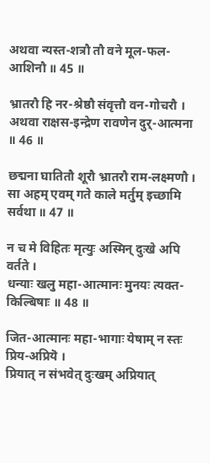अथवा न्यस्त-शत्रौ तौ वने मूल-फल-आशिनौ ॥ 45 ॥

भ्रातरौ हि नर-श्रेष्ठौ संवृत्तौ वन-गोचरौ ।
अथवा राक्षस-इन्द्रेण रावणेन दुर्-आत्मना ॥ 46 ॥

छद्मना घातितौ शूरौ भ्रातरौ राम-लक्ष्मणौ ।
सा अहम् एवम् गते काले मर्तुम् इच्छामि सर्वथा ॥ 47 ॥

न च मे विहितः मृत्युः अस्मिन् दुःखे अपि वर्तते ।
धन्याः खलु महा-आत्मानः मुनयः त्यक्त-किल्बिषाः ॥ 48 ॥

जित-आत्मानः महा-भागाः येषाम् न स्तः प्रिय-अप्रियॆ ।
प्रियात् न संभवेत् दुःखम् अप्रियात्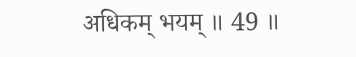अधिकम् भयम् ॥ 49 ॥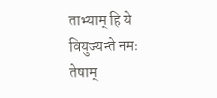ताभ्याम् हि ये वियुज्यन्ते नमः तेषाम्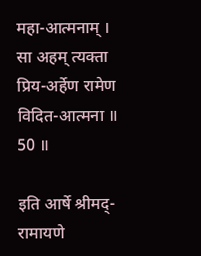महा-आत्मनाम् ।
सा अहम् त्यक्ता प्रिय-अर्हेण रामेण विदित-आत्मना ॥ 50 ॥

इति आर्षे श्रीमद्-रामायणे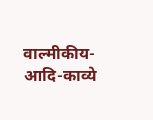वाल्मीकीय-आदि-काव्ये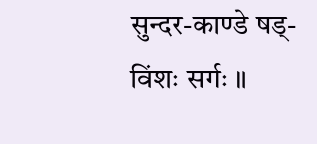सुन्दर-काण्डे षड्-विंशः सर्गः ॥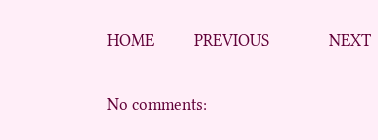HOME          PREVIOUS               NEXT

No comments: